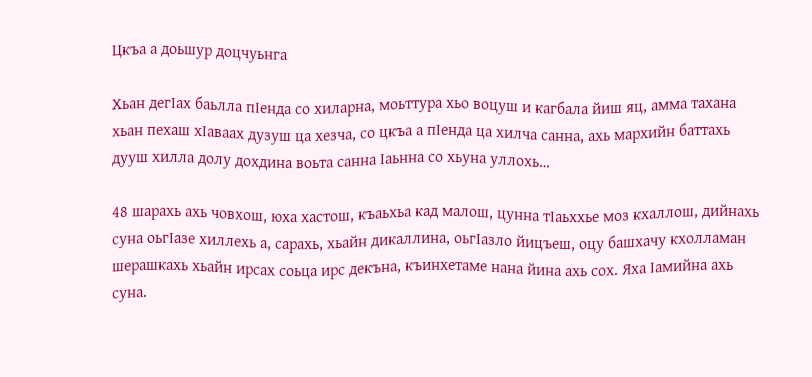Цкъа а доьшур доцчуьнга

Хьан дегIах баьлла пIенда со хиларна, моьттура хьо воцуш и кагбала йиш яц, амма тахана хьан пехаш хIаваах дузуш ца хезча, со цкъа а пIенда ца хилча санна, ахь мархийн баттахь дууш хилла долу дохдина воьта санна Iаьнна со хьуна уллохь…

48 шарахь ахь човхош, юха хастош, къаьхьа кад малош, цунна тIаьххье моз кхаллош, дийнахь суна оьгIазе хиллехь а, сарахь, хьайн дикаллина, оьгIазло йицъеш, оцу башхачу кхолламан шерашкахь хьайн ирсах соьца ирс декъна, къинхетаме нана йина ахь сох. Яха Iамийна ахь суна.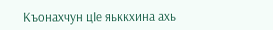Къонахчун цIе яьккхина ахь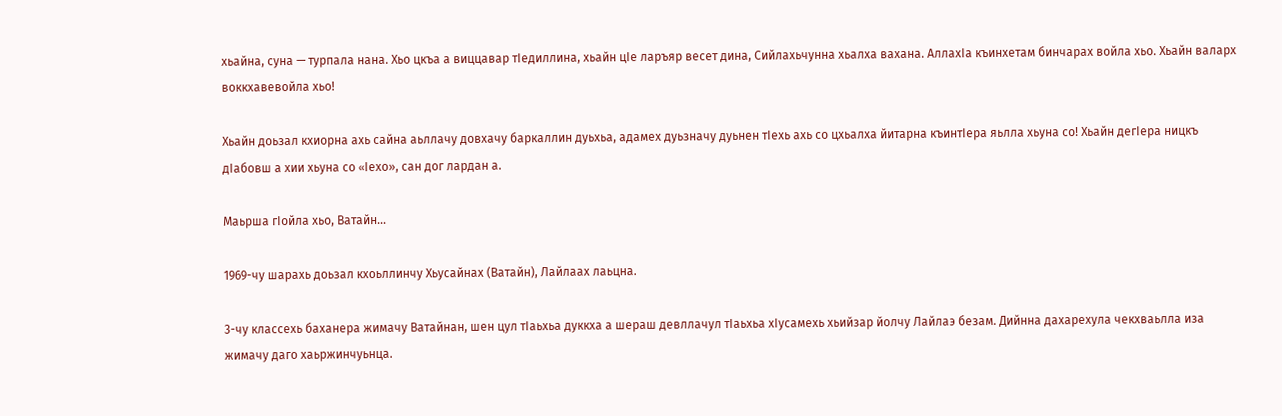хьайна, суна — турпала нана. Хьо цкъа а виццавар тIедиллина, хьайн цIе ларъяр весет дина, Сийлахьчунна хьалха вахана. АллахIа къинхетам бинчарах войла хьо. Хьайн валарх воккхавевойла хьо!

Хьайн доьзал кхиорна ахь сайна аьллачу довхачу баркаллин дуьхьа, адамех дуьзначу дуьнен тIехь ахь со цхьалха йитарна къинтIера яьлла хьуна со! Хьайн дегIера ницкъ дIабовш а хии хьуна со «Iехо», сан дог лардан а.

Маьрша гIойла хьо, Ватайн…

1969-чу шарахь доьзал кхоьллинчу Хьусайнах (Ватайн), Лайлаах лаьцна.

3-чу классехь баханера жимачу Ватайнан, шен цул тIаьхьа дуккха а шераш девллачул тIаьхьа хIусамехь хьийзар йолчу Лайлаэ безам. Дийнна дахарехула чекхваьлла иза жимачу даго хаьржинчуьнца.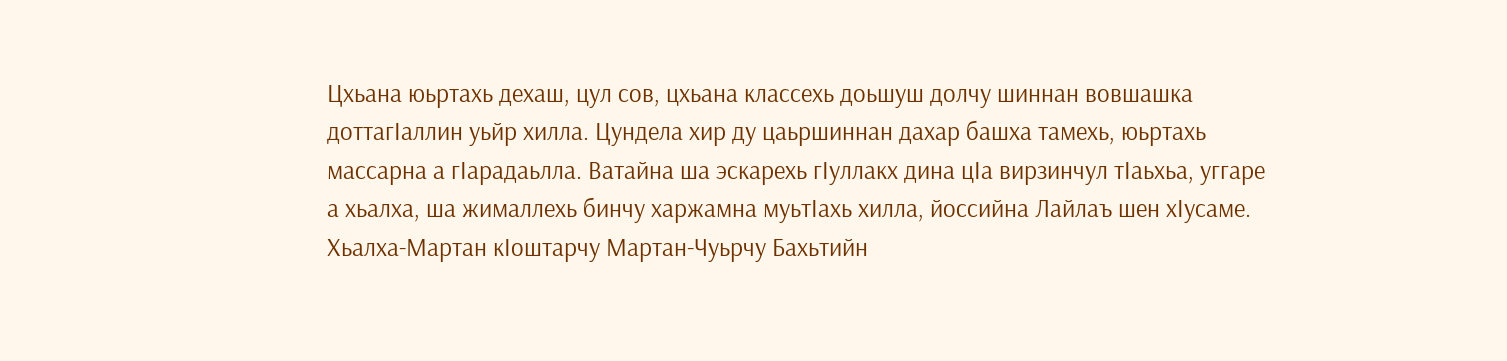Цхьана юьртахь дехаш, цул сов, цхьана классехь доьшуш долчу шиннан вовшашка доттагIаллин уьйр хилла. Цундела хир ду цаьршиннан дахар башха тамехь, юьртахь массарна а гIарадаьлла. Ватайна ша эскарехь гIуллакх дина цIа вирзинчул тIаьхьа, уггаре а хьалха, ша жималлехь бинчу харжамна муьтIахь хилла, йоссийна Лайлаъ шен хIусаме. Хьалха-Мартан кIоштарчу Мартан-Чуьрчу Бахьтийн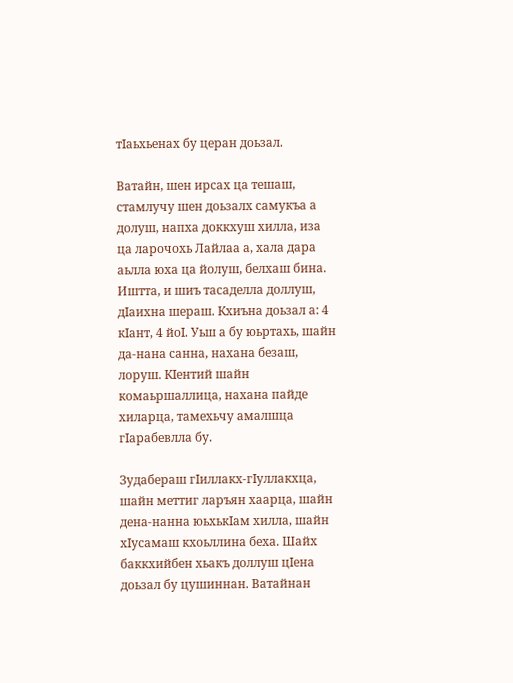тIаьхьенах бу церан доьзал.

Ватайн, шен ирсах ца тешаш, стамлучу шен доьзалх самукъа а долуш, напха доккхуш хилла, иза ца ларочохь Лайлаа а, хала дара аьлла юха ца йолуш, белхаш бина. Иштта, и шиъ тасаделла доллуш, дIаихна шераш. Кхиъна доьзал а: 4 кIант, 4 йоI. Уьш а бу юьртахь, шайн да-нана санна, нахана безаш, лоруш. КIентий шайн комаьршаллица, нахана пайде хиларца, тамехьчу амалшца гIарабевлла бу.

Зудабераш гIиллакх-гIуллакхца, шайн меттиг ларъян хаарца, шайн дена-нанна юьхькIам хилла, шайн хIусамаш кхоьллина беха. Шайх баккхийбен хьакъ доллуш цIена доьзал бу цушиннан. Ватайнан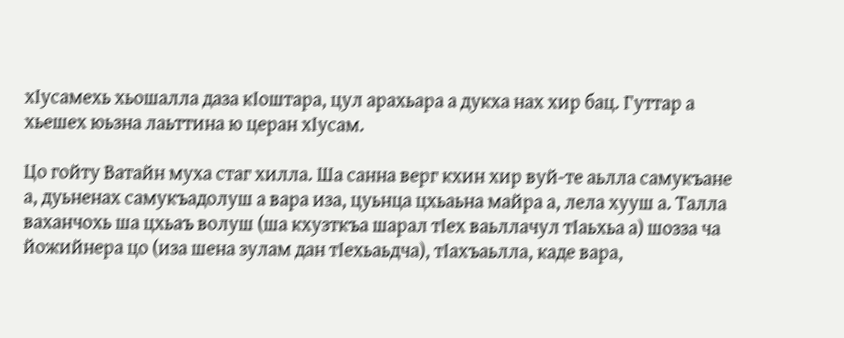хIусамехь хьошалла даза кIоштара, цул арахьара а дукха нах хир бац. Гуттар а хьешех юьзна лаьттина ю церан хIусам.

Цо гойту Ватайн муха стаг хилла. Ша санна верг кхин хир вуй-те аьлла самукъане а, дуьненах самукъадолуш а вара иза, цуьнца цхьаьна майра а, лела хууш а. Талла ваханчохь ша цхьаъ волуш (ша кхузткъа шарал тIех ваьллачул тIаьхьа а) шозза ча йожийнера цо (иза шена зулам дан тIехьаьдча), тIахъаьлла, каде вара,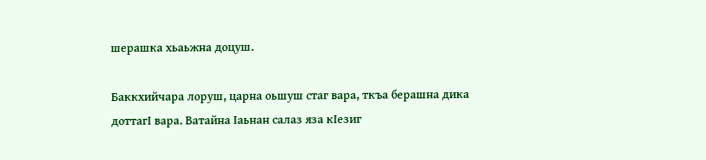шерашка хьаьжна доцуш.

Баккхийчара лоруш, царна оьшуш стаг вара, ткъа берашна дика доттагI вара. Ватайна Iаьнан салаз яза кIезиг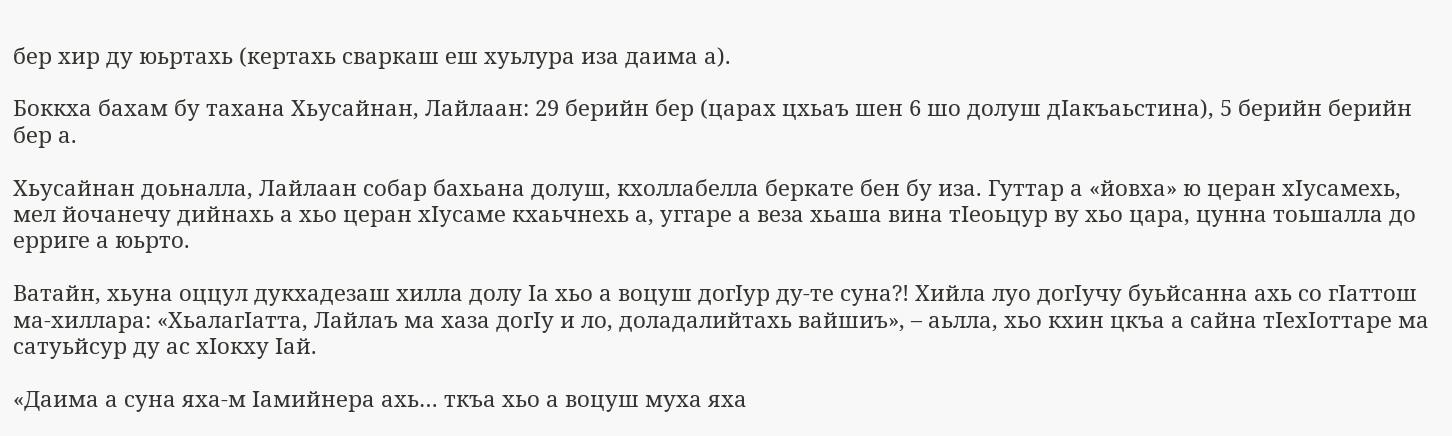бер хир ду юьртахь (кертахь сваркаш еш хуьлура иза даима а).

Боккха бахам бу тахана Хьусайнан, Лайлаан: 29 берийн бер (царах цхьаъ шен 6 шо долуш дIакъаьстина), 5 берийн берийн бер а.

Хьусайнан доьналла, Лайлаан собар бахьана долуш, кхоллабелла беркате бен бу иза. Гуттар а «йовха» ю церан хIусамехь, мел йочанечу дийнахь а хьо церан хIусаме кхаьчнехь а, уггаре а веза хьаша вина тIеоьцур ву хьо цара, цунна тоьшалла до ерриге а юьрто.

Ватайн, хьуна оццул дукхадезаш хилла долу Iа хьо а воцуш догIур ду-те суна?! Хийла луо догIучу буьйсанна ахь со гIаттош ма-хиллара: «ХьалагIатта, Лайлаъ ма хаза догIу и ло, доладалийтахь вайшиъ», – аьлла, хьо кхин цкъа а сайна тIехIоттаре ма сатуьйсур ду ас хIокху Iай.

«Даима а суна яха-м Iамийнера ахь… ткъа хьо а воцуш муха яха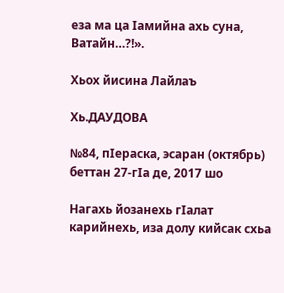еза ма ца Iамийна ахь суна, Ватайн…?!».

Хьох йисина Лайлаъ

Хь.ДАУДОВА

№84, пIераска, эсаран (октябрь) беттан 27-гIа де, 2017 шо

Нагахь йозанехь гIалат карийнехь, иза долу кийсак схьа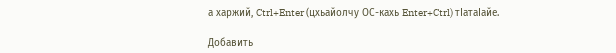а харжий, Ctrl+Enter (цхьайолчу ОС-кахь Enter+Ctrl) тIатаIайе.

Добавить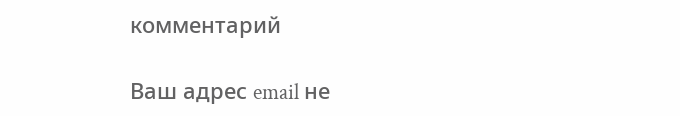комментарий

Ваш адрес email не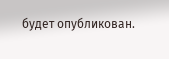будет опубликован.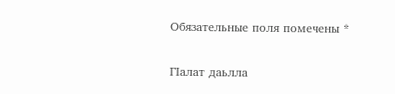Обязательные поля помечены *

ГIалат даьлла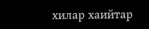хилар хаийтар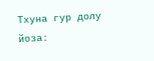Тхуна гур долу йоза: